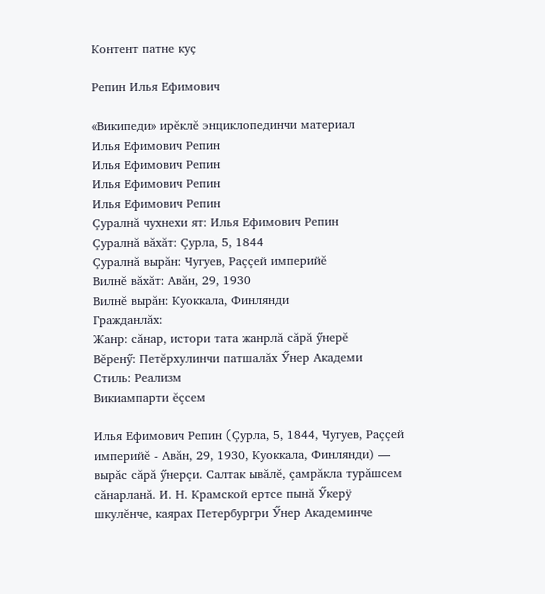Контент патне куҫ

Репин Илья Ефимович

«Википеди» ирĕклĕ энциклопединчи материал
Илья Ефимович Репин
Илья Ефимович Репин
Илья Ефимович Репин
Илья Ефимович Репин
Çуралнă чухнехи ят: Илья Ефимович Репин
Çуралнă вăхăт: Çурла, 5, 1844
Çуралнă вырăн: Чугуев, Раççей империйĕ
Вилнĕ вăхăт: Авăн, 29, 1930
Вилнĕ вырăн: Куоккала, Финлянди
Гражданлăх:
Жанр: сăнар, истори тата жанрлă сăрă ӳнерĕ
Вĕренӳ: Петĕрхулинчи патшалăх Ӳнер Академи
Стиль: Реализм
Викиампарти ĕçсем

Илья Ефимович Репин (Çурла, 5, 1844, Чугуев, Раççей империйĕ - Авăн, 29, 1930, Куоккала, Финлянди) — вырăс сăрă ӳнерçи. Салтак ывăлĕ, çамрăкла турăшсем сăнарланă. И. Н. Крамской ертсе пынă Ӳкерÿ шкулĕнче, каярах Петербургри Ӳнер Академинче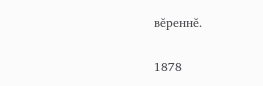вĕреннĕ.

1878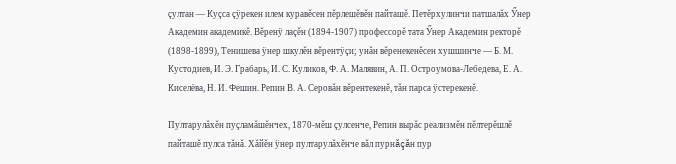çултан — Куçса çÿрекен илем куравĕсен пĕрлешĕвĕн пайташĕ. Петĕрхулинчи патшалăх Ӳнер Академин академикĕ. Вĕренÿ лаçĕн (1894-1907) профессорĕ тата Ӳнер Академин ректорĕ (1898-1899), Тенишева ÿнер шкулĕн вĕрентÿçи; унăн вĕренекенĕсен хушшинче — Б. М. Кустодиев, И. Э. Грабарь, И. С. Куликов, Ф. А. Малявин, А. П. Остроумова-Лебедева, Е. А. Киселёва, Н. И. Фешин. Репин В. А. Серовăн вĕрентекенĕ, тăн парса ÿстерекенĕ.

Пултарулăхĕн пуçламăшĕнчех, 1870-мĕш çулсенче, Репин вырăс реализмĕн пĕлтерĕшлĕ пайташĕ пулса тăнă. Хăйĕн ÿнер пултарулăхĕнче вăл пурнăçăн пур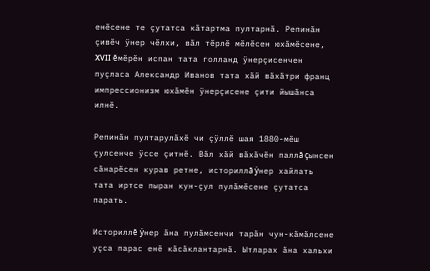енĕсене те çутатса кăтартма пултарнă. Репинăн çивĕч ÿнер чĕлхи, вăл тĕрлĕ мĕлĕсен юхăмĕсене, XVII ĕмĕрĕн испан тата голланд ÿнерçисенчен пуçласа Александр Иванов тата хăй вăхăтри франц импрессионизм юхăмĕн ÿнерçисене çити йышăнса илнĕ.

Репинăн пултарулăхĕ чи çÿллĕ шая 1880-мĕш çулсенче ÿссе çитнĕ. Вăл хăй вăхăчĕн паллă çынсен сăнарĕсен курав ретне, историллă ÿнер хайлать тата иртсе пыран кун-çул пулăмĕсене çутатса парать.

Историллĕ ÿнер ăна пулăмсенчи тарăн чун-кăмăлсене уçса парас енĕ кăсăклантарнă. Ытларах ăна хальхи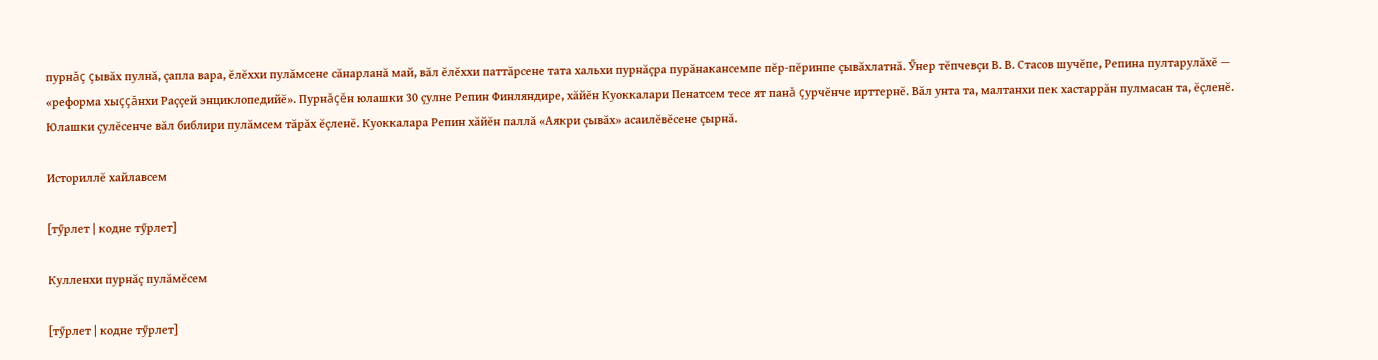пурнăç çывăх пулнă, çапла вара, ĕлĕххи пулăмсене сăнарланă май, вăл ĕлĕххи паттăрсене тата хальхи пурнăçра пурăнакансемпе пĕр-пĕринпе çывăхлатнă. Ӳнер тĕпчевçи В. В. Стасов шучĕпе, Репина пултарулăхĕ — «реформа хыççăнхи Раççей энциклопедийĕ». Пурнăçĕн юлашки 30 çулне Репин Финляндире, хăйĕн Куоккалари Пенатсем тесе ят панă çурчĕнче ирттернĕ. Вăл унта та, малтанхи пек хастаррăн пулмасан та, ĕçленĕ. Юлашки çулĕсенче вăл библири пулăмсем тăрăх ĕçленĕ. Куоккалара Репин хăйĕн паллă «Аякри çывăх» асаилĕвĕсене çырнă.

Историллĕ хайлавсем

[тӳрлет | кодне тӳрлет]

Кулленхи пурнăç пулăмĕсем

[тӳрлет | кодне тӳрлет]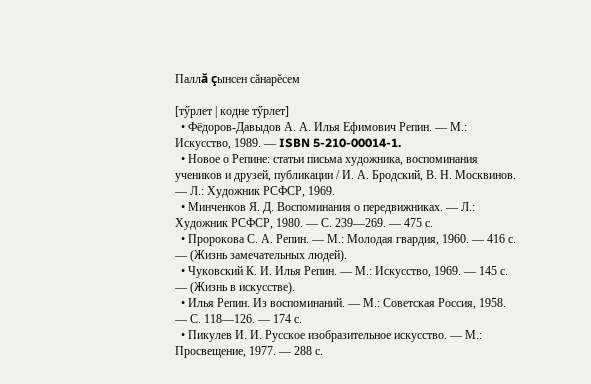Паллă çынсен сăнарĕсем

[тӳрлет | кодне тӳрлет]
  • Фёдоров-Давыдов А. А. Илья Ефимович Репин. — М.: Искусство, 1989. — ISBN 5-210-00014-1.
  • Новое о Репине: статьи письма художника, воспоминания учеников и друзей, публикации / И. А. Бродский, В. Н. Москвинов. — Л.: Художник РСФСР, 1969.
  • Минченков Я. Д. Воспоминания о передвижниках. — Л.: Художник РСФСР, 1980. — С. 239—269. — 475 с.
  • Пророкова С. А. Репин. — М.: Молодая гвардия, 1960. — 416 с. — (Жизнь замечательных людей).
  • Чуковский К. И. Илья Репин. — М.: Искусство, 1969. — 145 с. — (Жизнь в искусстве).
  • Илья Репин. Из воспоминаний. — М.: Советская Россия, 1958. — С. 118—126. — 174 с.
  • Пикулев И. И. Русское изобразительное искусство. — М.: Просвещение, 1977. — 288 с.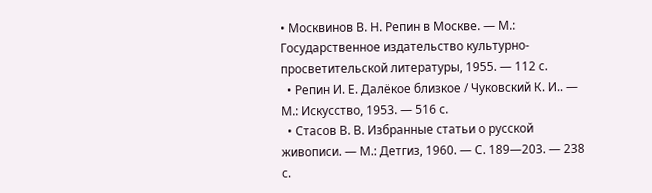• Москвинов В. Н. Репин в Москве. — М.: Государственное издательство культурно-просветительской литературы, 1955. — 112 с.
  • Репин И. Е. Далёкое близкое / Чуковский К. И.. — М.: Искусство, 1953. — 516 с.
  • Стасов В. В. Избранные статьи о русской живописи. — М.: Детгиз, 1960. — С. 189—203. — 238 с.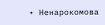• Ненарокомова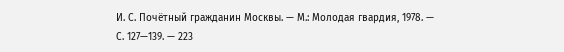И. С. Почётный гражданин Москвы. — М.: Молодая гвардия, 1978. — С. 127—139. — 223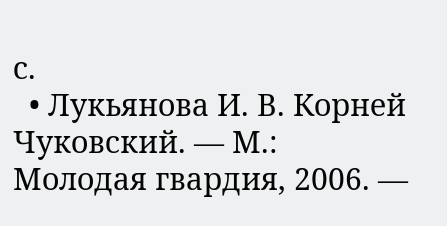с.
  • Лукьянова И. В. Корней Чуковский. — М.: Молодая гвардия, 2006. —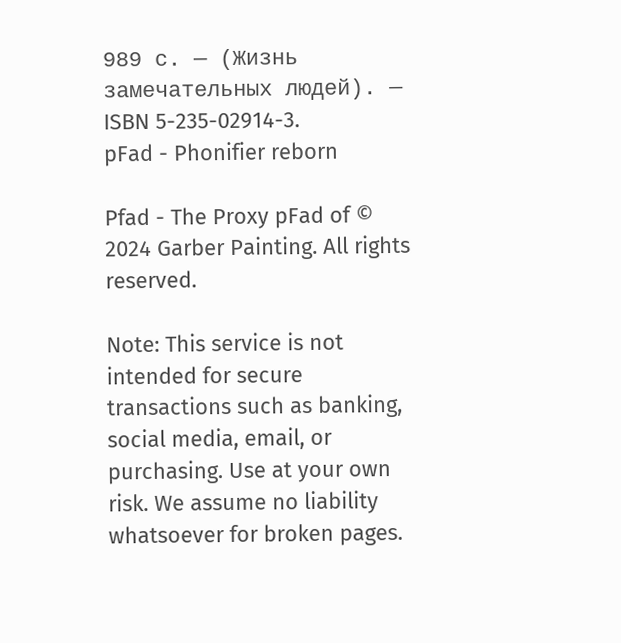989 с. — (Жизнь замечательных людей). — ISBN 5-235-02914-3.
pFad - Phonifier reborn

Pfad - The Proxy pFad of © 2024 Garber Painting. All rights reserved.

Note: This service is not intended for secure transactions such as banking, social media, email, or purchasing. Use at your own risk. We assume no liability whatsoever for broken pages.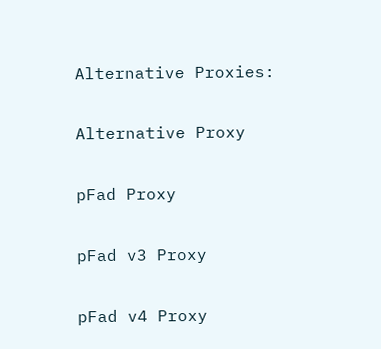Alternative Proxies:

Alternative Proxy

pFad Proxy

pFad v3 Proxy

pFad v4 Proxy